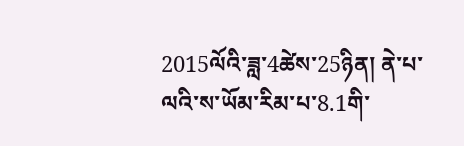2015ལོའི་ཟླ་4ཚེས་25ཉིན། ནེ་པ་ལའི་ས་ཡོམ་རིམ་པ་8.1གི་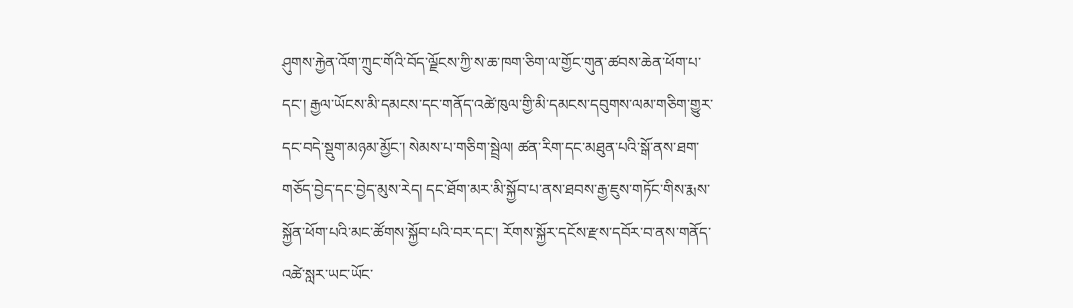ཤུགས་རྐྱེན་འོག་ཀྲུང་གོའི་བོད་ལྗོངས་ཀྱི་ས་ཆ་ཁག་ཅིག་ལ་གྱོང་གུན་ཚབས་ཆེན་ཕོག་པ་དང་། རྒྱལ་ཡོངས་མི་དམངས་དང་གནོད་འཚེ་ཁུལ་གྱི་མི་དམངས་དབུགས་ལམ་གཅིག་གྱུར་དང་བདེ་སྡུག་མཉམ་མྱོང་། སེམས་པ་གཅིག་སྦྲེལ། ཚན་རིག་དང་མཐུན་པའི་སྒོ་ནས་ཐག་གཅོད་བྱེད་དང་བྱེད་མུས་རེད། དང་ཐོག་མར་མི་སྐྱོབ་པ་ནས་ཐབས་རྒྱ་ཇུས་གཏོང་གིས་རྨས་སྐྱོན་ཕོག་པའི་མང་ཚོགས་སྐྱོབ་པའི་བར་དང་། རོགས་སྐྱོར་དངོས་རྫས་དབོར་བ་ནས་གནོད་འཚེ་སླར་ཡང་ཡོང་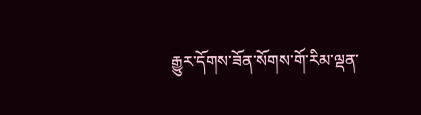རྒྱུར་དོགས་ཟོན་སོགས་གོ་རིམ་ལྡན་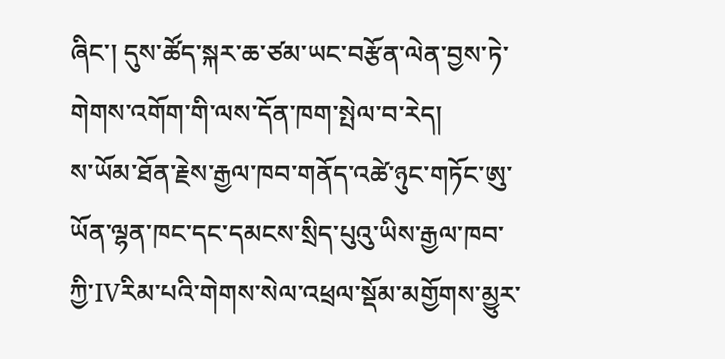ཞིང་། དུས་ཚོད་སྐར་ཆ་ཙམ་ཡང་བརྩོན་ལེན་བྱས་ཏེ་གེགས་འགོག་གི་ལས་དོན་ཁག་སྤེལ་བ་རེད།
ས་ཡོམ་ཐོན་རྗེས་རྒྱལ་ཁབ་གནོད་འཚེ་ཉུང་གཏོང་ཨུ་ཡོན་ལྷན་ཁང་དང་དམངས་སྲིད་པུའུ་ཡིས་རྒྱལ་ཁབ་ཀྱི་IVརིམ་པའི་གེགས་སེལ་འཕྲལ་སྡོམ་མགྱོགས་མྱུར་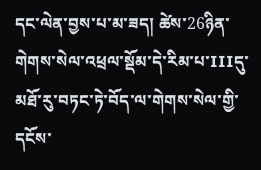དང་ལེན་བྱས་པ་མ་ཟད། ཚེས་26ཉིན་གེགས་སེལ་འཕྲལ་སྡོམ་དེ་རིམ་པ་IIIདུ་མཐོ་རུ་བཏང་ཏེ་བོད་ལ་གེགས་སེལ་གྱི་དངོས་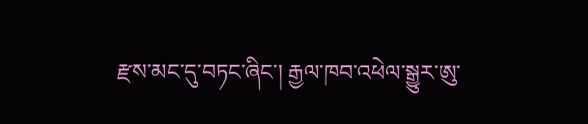རྫས་མང་དུ་བཏང་ཞིང་། རྒྱལ་ཁབ་འཕེལ་སྒྱུར་ཨུ་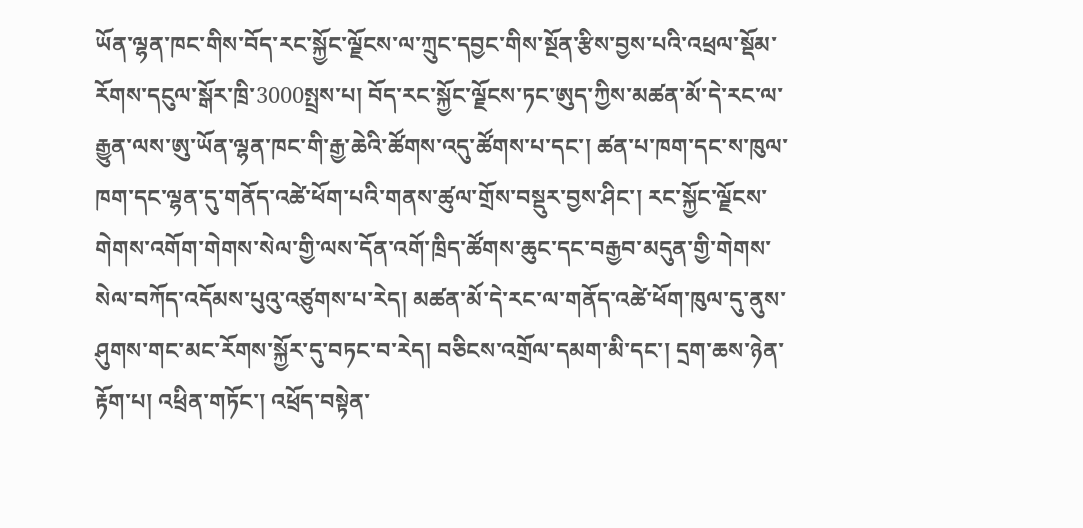ཡོན་ལྷན་ཁང་གིས་བོད་རང་སྐྱོང་ལྗོངས་ལ་ཀྲུང་དབྱང་གིས་སྔོན་རྩིས་བྱས་པའི་འཕྲལ་སྡོམ་རོགས་དངུལ་སྒོར་ཁྲི་3000སྤྲས་པ། བོད་རང་སྐྱོང་ལྗོངས་ཏང་ཨུད་ཀྱིས་མཚན་མོ་དེ་རང་ལ་རྒྱུན་ལས་ཨུ་ཡོན་ལྷན་ཁང་གི་རྒྱ་ཆེའི་ཚོགས་འདུ་ཚོགས་པ་དང་། ཚན་པ་ཁག་དང་ས་ཁུལ་ཁག་དང་ལྷན་དུ་གནོད་འཚེ་ཕོག་པའི་གནས་ཚུལ་གྲོས་བསྡུར་བྱས་ཤིང་། རང་སྐྱོང་ལྗོངས་གེགས་འགོག་གེགས་སེལ་གྱི་ལས་དོན་འགོ་ཁྲིད་ཚོགས་ཆུང་དང་བརྒྱབ་མདུན་གྱི་གེགས་སེལ་བཀོད་འདོམས་པུའུ་འཙུགས་པ་རེད། མཚན་མོ་དེ་རང་ལ་གནོད་འཚེ་ཕོག་ཁུལ་དུ་ནུས་ཤུགས་གང་མང་རོགས་སྐྱོར་དུ་བཏང་བ་རེད། བཅིངས་འགྲོལ་དམག་མི་དང་། དྲག་ཆས་ཉེན་རྟོག་པ། འཕྲིན་གཏོང་། འཕྲོད་བསྟེན་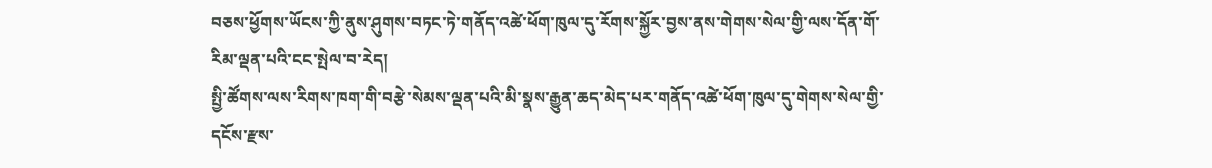བཅས་ཕྱོགས་ཡོངས་ཀྱི་ནུས་ཤུགས་བཏང་ཏེ་གནོད་འཚེ་ཕོག་ཁུལ་དུ་རོགས་སྐྱོར་བྱས་ནས་གེགས་སེལ་གྱི་ལས་དོན་གོ་རིམ་ལྡན་པའི་ངང་སྤེལ་བ་རེད།
སྤྱི་ཚོགས་ལས་རིགས་ཁག་གི་བརྩེ་སེམས་ལྡན་པའི་མི་སྣས་རྒྱུན་ཆད་མེད་པར་གནོད་འཚེ་ཕོག་ཁུལ་དུ་གེགས་སེལ་གྱི་དངོས་རྫས་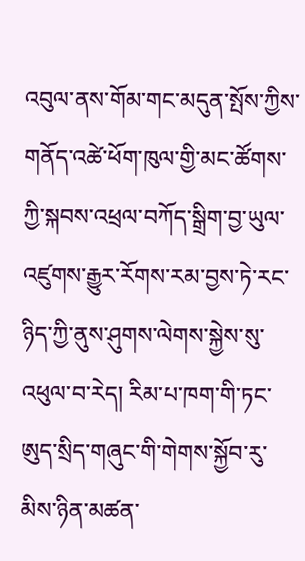འབུལ་ནས་གོམ་གང་མདུན་སྤོས་ཀྱིས་གནོད་འཚེ་ཕོག་ཁུལ་གྱི་མང་ཚོགས་ཀྱི་སྐབས་འཕྲལ་བཀོད་སྒྲིག་བྱ་ཡུལ་འཛུགས་རྒྱུར་རོགས་རམ་བྱས་ཏེ་རང་ཉིད་ཀྱི་ནུས་ཤུགས་ལེགས་སྐྱེས་སུ་འཕུལ་བ་རེད། རིམ་པ་ཁག་གི་ཏང་ཨུད་སྲིད་གཞུང་གི་གེགས་སྐྱོབ་རུ་མིས་ཉིན་མཚན་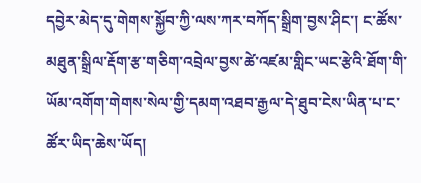དབྱེར་མེད་དུ་གེགས་སྐྱོབ་ཀྱི་ལས་ཀར་བཀོད་སྒྲིག་བྱས་ཤིང་། ང་ཚོས་མཐུན་སྒྲིལ་རྡོག་རྩ་གཅིག་འབྲེལ་བྱས་ཚེ་འཛམ་གླིང་ཡང་རྩེའི་ཐོག་གི་ཡོམ་འགོག་གེགས་སེལ་གྱི་དམག་འཐབ་རྒྱལ་དེ་ཐུབ་ངེས་ཡིན་པ་ང་ཚོར་ཡིད་ཆེས་ཡོད།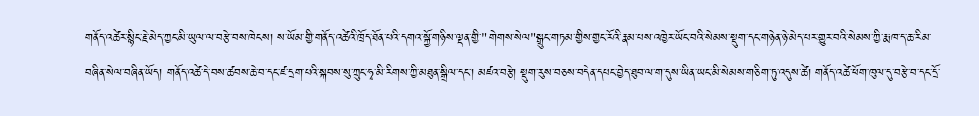གནོད་འཚེར་སྙིང་རྗེ་མེད་ཀྱང་མི་ཡུལ་ལ་བརྩེ་བས་ཁེངས། ས་ཡོམ་གྱི་གནོད་འཚེའི་ཁྲོད་ཐོན་པའི་དགའ་སྐྱོ་གཉིས་ལྡན་གྱི་"གེགས་སེལ"སྒྲུང་གཏམ་གྱིས་གྱང་རོའི་རྣམ་པས་འཁྱེར་ཡོང་བའི་སེམས་སྡུག་དང་གཉེན་ཉེ་མེད་པར་གྱུར་བའི་སེམས་ཀྱི་རྨ་ཁ་ད་ཆ་རིམ་བཞིན་སེལ་བཞིན་ཡོད། གནོད་འཚེ་དེ་བས་ཚབས་ཆེ་བ་དང་ཛ་དྲག་པའི་སྐབས་སུ་ཀྲུང་ཧྭ་མི་རིགས་ཀྱི་མཐུན་སྒྲིལ་དང་། མཛའ་བརྩེ། སྡུག་རུས་བཅས་བདེན་དཔང་བྱེད་ཐུབ་ལ་ག་དུས་ཡིན་ཡང་མི་སེམས་གཅིག་ཏུ་འདུས་ཚེ། གནོད་འཚེ་ཕོག་ཁུལ་དུ་བརྩེ་བ་དང་དྲོ་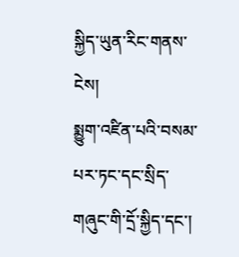སྐྱིད་ཡུན་རིང་གནས་ངེས།
སྨྱུག་འཛིན་པའི་བསམ་པར་ཏང་དང་སྲིད་གཞུང་གི་དྲོ་སྐྱིད་དང་།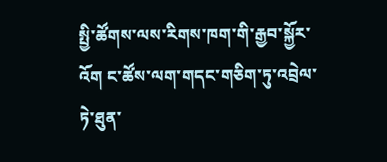སྤྱི་ཚོགས་ལས་རིགས་ཁག་གི་རྒྱབ་སྐྱོར་འོག ང་ཚོས་ལག་གདང་གཅིག་ཏུ་འབྲེལ་ཏེ་ཐུན་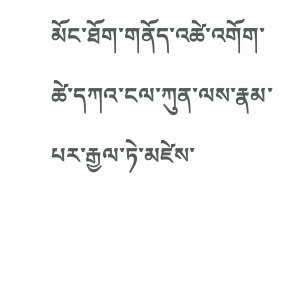མོང་ཐོག་གནོད་འཚེ་འགོག་ཚེ་དཀའ་ངལ་ཀུན་ལས་རྣམ་པར་རྒྱལ་ཏེ་མཛེས་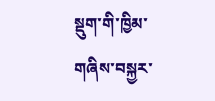སྡུག་གི་ཁྱིམ་གཞིས་བསྐྱར་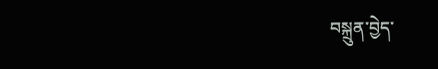བསྐྲུན་བྱེད་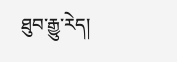ཐུབ་རྒྱུ་རེད།